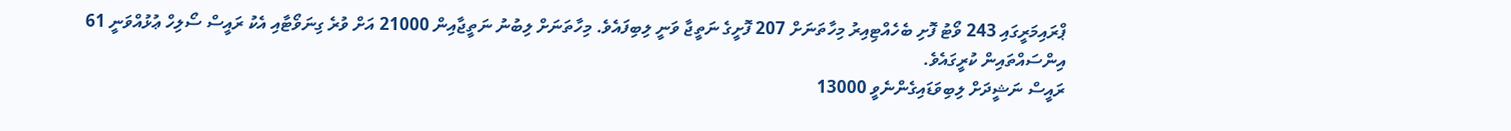ޕްރައިމަރީގައި 243 ވޯޓު ފޮށި ބެހެއްޓިއިރު މިހާތަނަށް 207 ފޮށީގެ ނަތީޖާ ވަނީ ލިބިފައެވެ. މިހާތަނަށް ލިބުނު ނަތީޖާއިން 21000 އަށް ވުރެ ގިނަވޯޓާއި އެކު ރައީސް ސޯލިހް ޢުޅުއްވަނީ 61 އިންސައްތައިން ކުރީގައެވެ.
ރައީސް ނަޝީދަށް ލިބިވަޑައިގެންނެވީ 13000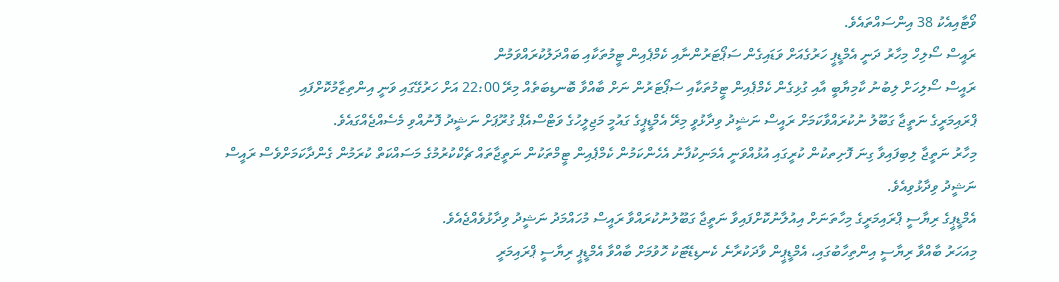ވޯޓާއިއެކު 38 އިންސައްތައެވެ.
ރައީސް ސޯލިހް މިހާރު ދަނީ އެމްޑީޕީ ހަރުގެއަށް ވަޑައިގެން ސަޕޯޓަރުންނާއި ކެމްޕެއިން ޓީމުތަކާއި ބައްދަލުކުރައްވަމުން
ރައީސް ސޯލިހަށް ލިބުނު ކާމިޔާބީ އާއި ގުޅިގެން ކެމްޕެއިން ޓީމުތަކާއި ސަޕޯޓަރުން ނަށް ބާއްވާ ބޮނޑިބަތެއް މިރޭ 22:00 އަށް ހަރުގޭގައި ވަނީ އިންތިޒާމުކޮށްފައި
ޕްރައިމަރީގެ ނަތީޖާ ގަބޫލު ނުކުރައްވާކަމަށް ރައީސް ނަޝީދު ވިދާޅުވީ މިރޭ އެމްޑީޕީގެ ގައުމީ މަޖިލީހުގެ ވަޓްސްއެޕް ގުރޫޕަށް ނަޝީދު ފޮނުއްވި މެސެއްޖެއްގައެވެ.
މިހާރު ނަތީޖާ ލިބިފައިވާ ގިނަ ފޮށިތކުން ކުރީގައި އުޅުއްވަނީ އެމަނިކުފާނު އެހެންކަމުން ކެމްޕެއިން ޓީމްތަކުން ނަތީޖާތައް ޗެކްކުރުމުގެ މަސައްކަތް ކުރަމުން ގެންދާކަމަށްވެސް ރައީސް ނަޝީދު ވިދާޅުވިއެވެ.
އެމްޑީޕީގެ ރިޔާސީ ޕްރައިމަރީގެ މިހާތަނަށް އިއުލާނުކޮށްފައިވާ ނަތީޖާ ގަބޫލުނުކުރައްވާ ރައީސް މުހައްމަދު ނަޝީދު ވިދާޅުވެއްޖެއެވެ.
މިއަހަރު ބާއްވާ ރިޔާސީ އިންތިހާބުގައި، އެމްޑީޕީން ވާދަކުރާނެ ކެނޑިޑޭޓަކު ހޮވުމަށް ބާއްވާ އެމްޑީޕީ ރިޔާސީ ޕްރައިމަރީ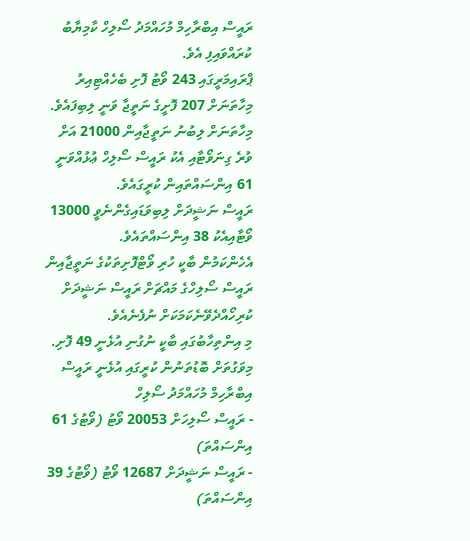ރައީސް އިބްރާހިމް މުހައްމަދު ސޯލިހް ކާމިޔާބު ކުރައްވައިފި އެވެ.
ޕްރައިމަރީގައި 243 ވޯޓު ފޮށި ބެހެއްޓިއިރު މިހާތަނަށް 207 ފޮށީގެ ނަތީޖާ ވަނީ ލިބިފައެވެ. މިހާތަނަށް ލިބުނު ނަތީޖާއިން 21000 އަށް ވުރެ ގިނަވޯޓާއި އެކު ރައީސް ސޯލިހް ޢުޅުއްވަނީ 61 އިންސައްތައިން ކުރީގައެވެ.
ރައީސް ނަޝީދަށް ލިބިވަޑައިގެންނެވީ 13000 ވޯޓާއިއެކު 38 އިންސައްތައެވެ.
އެހެންކަމުން ބާކީ ހުރި ވޯޓްފޮށިތަކުގެ ނަތީޖާއިން ރައީސް ސޯލިހްގެ މައްޗަށް ރައީސް ނަޝީދަށް ކުރިހޯއްދެވޭނެކަމަކަށް ނުފެނެއެވެ.
މި އިންތިހާބުގައި ބާކީ ނުގުނި އުޅެނީ 49 ފޮށި. މިވަގުތަށް ބޮޑުތަނުން ކުރީގައި އުޅެނީ ރައީސް އިބްރާހިމް މުހައްމަދު ސޯލިހް
- ރައީސް ސޯލިހަށް 20053 ވޯޓު (ވޯޓުގެ 61 އިންސައްތަ)
- ރައީސް ނަޝީދަށް 12687 ވޯޓު (ވޯޓުގެ 39 އިންސައްތަ)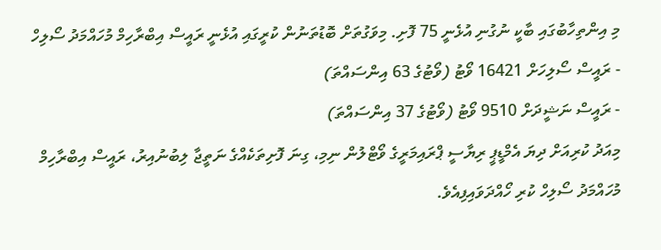މި އިންތިހާބުގައި ބާކީ ނުގުނި އުޅެނީ 75 ފޮށި. މިވަގުތަށް ބޮޑުތަނުން ކުރީގައި އުޅެނީ ރައީސް އިބްރާހިމް މުހައްމަދު ސޯލިހް
- ރައީސް ސޯލިހަށް 16421 ވޯޓު (ވޯޓުގެ 63 އިންސައްތަ)
- ރައީސް ނަޝީދަށް 9510 ވޯޓު (ވޯޓުގެ 37 އިންސައްތަ)
މިއަދު ކުރިއަށް ދިޔަ އެމްޑީޕީ ރިޔާސީ ޕްރައިމަރީގެ ވޯޓްލުން ނިމި، ގިނަ ފޮށިތަކެއްގެ ނަތީޖާ ލިބުނުއިރު، ރައީސް އިބްރާހިމް މުހައްމަދު ސޯލިހް ކުރި ހޯއްދަވައިފިއެވެ.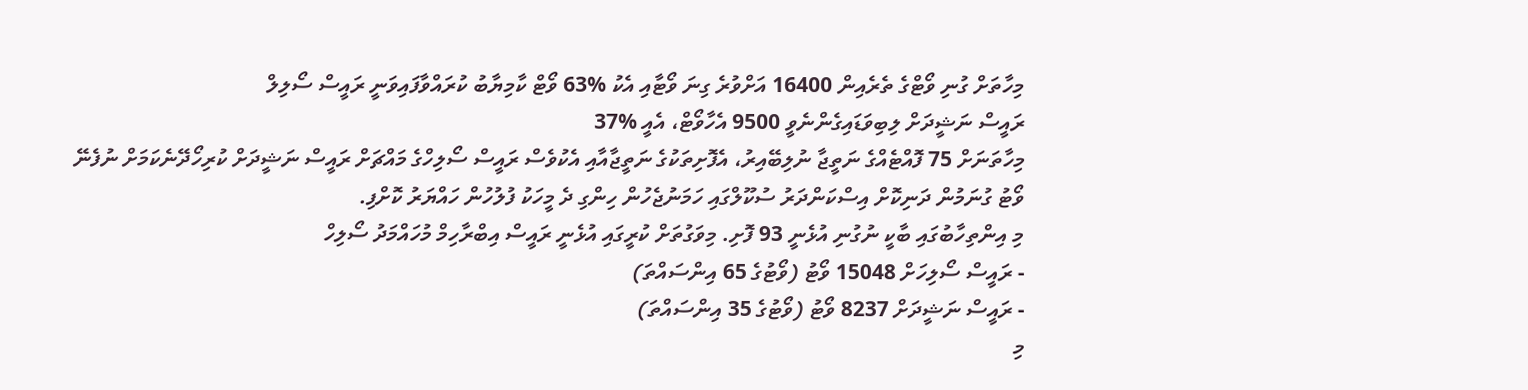މިހާތަށް ގުނި ވޯޓްގެ ތެރެއިން 16400 އަށްވުރެ ގިނަ ވޯޓާއި އެކު %63 ވޯޓް ކާމިޔާބު ކުރައްވާފައިވަނީ ރައީސް ސޯލިލް
ރައީސް ނަޝީދަށް ލިބިވަޑައިގެންނެވީ 9500 އެހާވޯޓް، އެއީ %37
މިހާތަނަށް 75 ފޮއްޓެއްގެ ނަތީޖާ ނުލިބޭއިރު، އެފޮށިތަކުގެ ނަތީޖާއާއި އެކުވެސް ރައީސް ސޯލިހްގެ މައްޗަށް ރައީސް ނަޝީދަށް ކުރިހޯދޭނެކަމަށް ނުފެނޭ
ވޯޓު ގުނަމުން ދަނިކޮށް އިސްކަންދަރު ސުކޫލްގައި ހަމަނުޖެހުން ހިންގި ދެ މީހަކު ފުލުހުން ހައްޔަރު ކޮށްފި.
މި އިންތިހާބުގައި ބާކީ ނުގުނި އުޅެނީ 93 ފޮށި. މިވަގުތަށް ކުރީގައި އުޅެނީ ރައީސް އިބްރާހިމް މުހައްމަދު ސޯލިހް
- ރައީސް ސޯލިހަށް 15048 ވޯޓު (ވޯޓުގެ 65 އިންސައްތަ)
- ރައީސް ނަޝީދަށް 8237 ވޯޓު (ވޯޓުގެ 35 އިންސައްތަ)
މި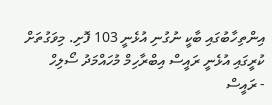އިންތިހާބުގައި ބާކީ ނުގުނި އުޅެނީ 103 ފޮށި. މިވަގުތަށް ކުރީގައި އުޅެނީ ރައީސް އިބްރާހިމް މުހައްމަދު ސޯލިހް
- ރައީސް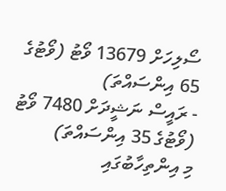ސޯލިހަށް 13679 ވޯޓު (ވޯޓުގެ 65 އިންސައްތަ)
- ރައީސް ނަޝީދަށް 7480 ވޯޓު (ވޯޓުގެ 35 އިންސައްތަ)
މި އިންތިހާބުގައި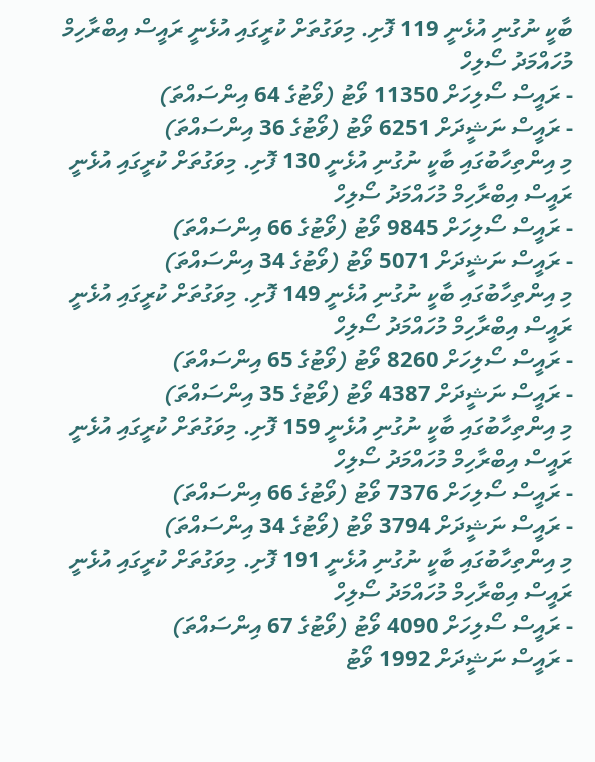ބާކީ ނުގުނި އުޅެނީ 119 ފޮށި. މިވަގުތަށް ކުރީގައި އުޅެނީ ރައީސް އިބްރާހިމް މުހައްމަދު ސޯލިހް
- ރައީސް ސޯލިހަށް 11350 ވޯޓު (ވޯޓުގެ 64 އިންސައްތަ)
- ރައީސް ނަޝީދަށް 6251 ވޯޓު (ވޯޓުގެ 36 އިންސައްތަ)
މި އިންތިހާބުގައި ބާކީ ނުގުނި އުޅެނީ 130 ފޮށި. މިވަގުތަށް ކުރީގައި އުޅެނީ ރައީސް އިބްރާހިމް މުހައްމަދު ސޯލިހް
- ރައީސް ސޯލިހަށް 9845 ވޯޓު (ވޯޓުގެ 66 އިންސައްތަ)
- ރައީސް ނަޝީދަށް 5071 ވޯޓު (ވޯޓުގެ 34 އިންސައްތަ)
މި އިންތިހާބުގައި ބާކީ ނުގުނި އުޅެނީ 149 ފޮށި. މިވަގުތަށް ކުރީގައި އުޅެނީ ރައީސް އިބްރާހިމް މުހައްމަދު ސޯލިހް
- ރައީސް ސޯލިހަށް 8260 ވޯޓު (ވޯޓުގެ 65 އިންސައްތަ)
- ރައީސް ނަޝީދަށް 4387 ވޯޓު (ވޯޓުގެ 35 އިންސައްތަ)
މި އިންތިހާބުގައި ބާކީ ނުގުނި އުޅެނީ 159 ފޮށި. މިވަގުތަށް ކުރީގައި އުޅެނީ ރައީސް އިބްރާހިމް މުހައްމަދު ސޯލިހް
- ރައީސް ސޯލިހަށް 7376 ވޯޓު (ވޯޓުގެ 66 އިންސައްތަ)
- ރައީސް ނަޝީދަށް 3794 ވޯޓު (ވޯޓުގެ 34 އިންސައްތަ)
މި އިންތިހާބުގައި ބާކީ ނުގުނި އުޅެނީ 191 ފޮށި. މިވަގުތަށް ކުރީގައި އުޅެނީ ރައީސް އިބްރާހިމް މުހައްމަދު ސޯލިހް
- ރައީސް ސޯލިހަށް 4090 ވޯޓު (ވޯޓުގެ 67 އިންސައްތަ)
- ރައީސް ނަޝީދަށް 1992 ވޯޓު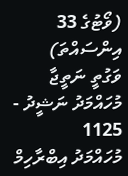(ވޯޓުގެ 33 އިންސައްތަ)
ވަގުތީ ނަތީޖާ
މުހައްމަދު ނަޝީދު - 1125
މުހައްމަދު އިބްރާހިމް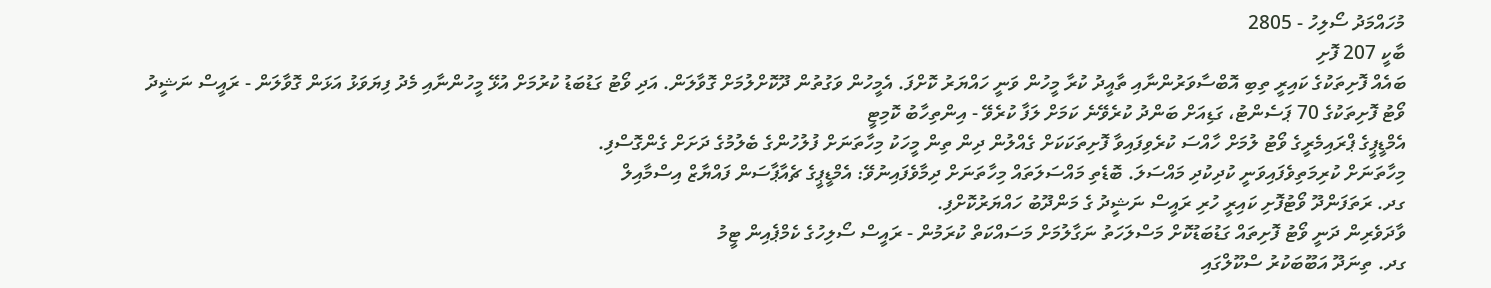މުހައްމަދު ސޯލިހު - 2805
ބާކީ 207 ފޮށި
ބައެއް ފޮށިތަކުގެ ކައިރީ ތިބި އޮބްސާވަރުންނާއި ތާއީދު ކުރާ މީހުން ވަނީ ހައްޔަރު ކޮށްފަ. އެމީހުން ވަގުތުން ދޫކޮށްލުމަށް ގޮވާލަން. އަދި ވޯޓު ގަޑުބަޑު ކުރުމަށް އުޅޭ މީހުންނާއި މެދު ފިޔަވަޅު އަޅަން ގޮވާލަން - ރައީސް ނަޝީދު
ވޯޓު ފޮށިތަކުގެ 70 ޕަސެންޓު، ގަޑިއަށް ބަންދު ކުރެވޭނެ ކަމަށް ލަފާ ކުރެވޭ - އިންތިހާބު ކޮމިޓީ
އެމްޑީޕީގެ ޕްރައިމެރީގެ ވޯޓު ލުމަށް ހާއްސަ ކުރެވިފައިވާ ފޮށިތަކަކަށް ގެއްލުން ދިން ތިން މީހަކު މިހާތަނަށް ފުލުހުންގެ ބެލުމުގެ ދަށަށް ގެންގޮސްފި.
މިހާތަނަށް ކުރިމަތިވެފައިވަނީ ކުދިކުދި މައްސަލަ. ބޮޑެތި މައްސަލަތައް މިހާތަނަށް ދިމާވެފައިނުވޭ: އެމްޑީޕީގެ ޗެއާޕާސަން ފައްޔާޒް އިސްމާއިލް
ގދ. ރަތަފަންދޫ ވޯޓުފޮށި ކައިރީ ހުރި ރައީސް ނަޝީދު ގެ މަންދޫބު ހައްޔަރުކޮށްފި.
ވާދަވެރިން ދަނީ ވޯޓު ފޮށިތައް ގަޑުބަޑުކޮށް މަސްލަހަތު ނަގާލުމަށް މަސައްކަތް ކުރަމުން - ރައީސް ސޯލިހުގެ ކެމްޕެއިން ޓީމު
ގދ. ތިނަދޫ އަބޫބަކުރު ސްކޫލްގައި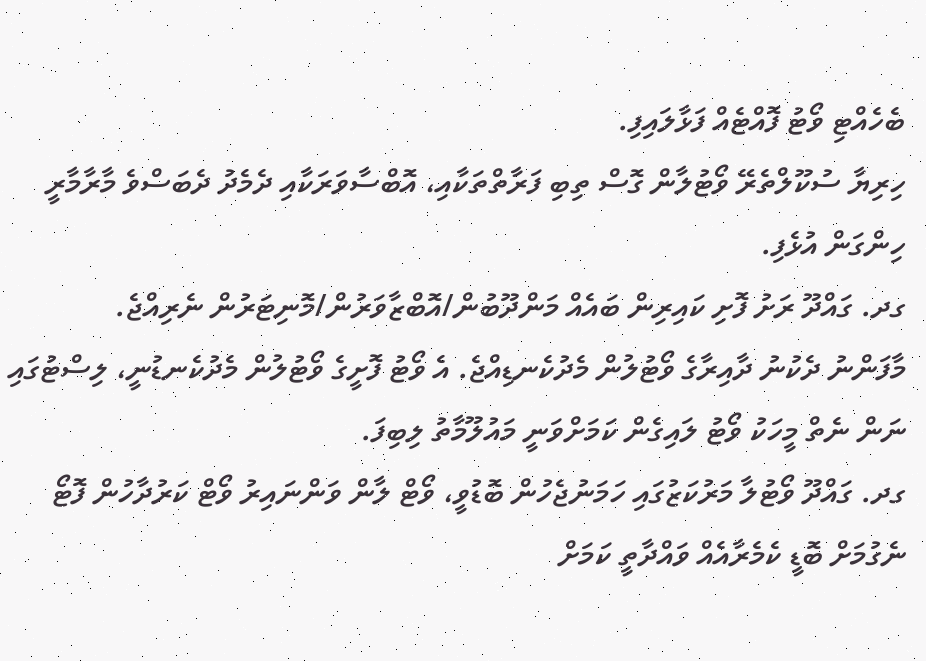ބެހެއްޓި ވޯޓު ފޮއްޓެއް ފަޅާލައިފި.
ހިރިޔާ ސުކޫލްތެރޭ ވޯޓުލާން ގޮސް ތިބި ފަރާތްތަކާއި، އޮބްސާވަރަކާއި ދެމެދު ދެބަސްވެ މާރާމާރީ ހިންގަން އުޅެފި.
ގދ. ގައްދޫ ރަށު ފޮށި ކައިރިން ބައެއް މަންދޫބުން/އޮބްޒާވަރުން/މޮނިޓަރުން ނެރިއްޖެ.
މާފަންނު ދެކުނު ދާއިރާގެ ވޯޓުލުން މެދުކެނޑިއްޖެ. އެ ވޯޓު ފޮށީގެ ވޯޓުލުން މެދުކެނޑުނީ، ލިސްޓުގައި ނަން ނެތް މީހަކު ވޯޓު ލައިގެން ކަމަށްވަނީ މައުލޫމާތު ލިބިފަ.
ގދ. ގައްދޫ ވޯޓުލާ މަރުކަޒުގައި ހަމަނުޖެހުން ބޮޑުވީ، ވޯޓް ލާން ވަންނައިރު ވޯޓް ކަރުދާހުން ފޮޓޯ ނެގުމަށް ބޮޑީ ކެމެރާއެއް ވައްދާތީ ކަމަށް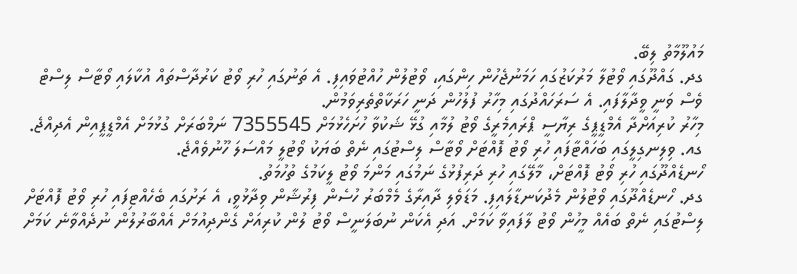މައުލޫމާތު ލިބޭ.
ގދ. ގައްދޫގައި ވޯޓުލާ މަރުކަޒުގައި ހަމަނުޖެހުން ހިންގައި، ވޯޓުލުން ހުއްޓުވައިފި. އެ ތަނުގައި ހުރި ވޯޓު ކަރުދާސްތައް އުކާލައި ވޯޓާސް ލިސްޓް ވެސް ވަނީ ވީދާލާފައި. އެ ސަރަހައްދުގައި މިހާރު ފުލުހުން ދަނީ ހަރަކާތްތެރިވަމުން.
މިހާރު ކުރިއަށްދާ އެމްޑީޕީގެ ރިޔާސީ ޕްރައިމެރީގެ ވޯޓު ލުމާއި ގުޅޭ ޝަކުވާ ހުށަހެޅުމަށް 7355545 ނަމްބަރަށް ގުޅުމަށް އެމްޑީޕީއިން އެދިއްޖެ.
ގއ. ވިލިނގިލީގައި ބަހައްޓާފައި ހުރި ވޯޓު ފޮއްޓަށް ވޯޓާސް ލިސްޓުގައި ނެތް ބަޔަކު ވޯޓުލީ މައްސަލަ ހޫނުވެއްޖެ.
ހޯނޑެއްދޫގައި ހުރި ވޯޓު ފޮއްޓަށް، މާލޭގައި ހުރި ދަރިފުޅުގެ ނަމުގައި މަންމަ ވޯޓު ލީކަމުގެ ތުހުމަތު.
ގދ. ހޯނޑެއްދޫގައި ވޯޓުލުން މެދުކަނޑާލައިފި. މަޑަވެލި ދާއިރާގެ މެމްބަރު ހުސެން ފިރުޝާން ވިދާޅުވީ، އެ ރަށުގައި ބެހެއްޓިފައި ހުރި ވޯޓު ފޮއްޓަށް ލިސްޓުގައި ނެތް ބައެއް މީހުން ވޯޓު ލާފައިވާ ކަމަށް. އަދި އެކަން ނުބަލަނީސް ވޯޓު ލުން ކުރިއަށް ގެންދިއުމަށް އެއްބާރުލުން ނުދެއްވާނެ ކަމަށް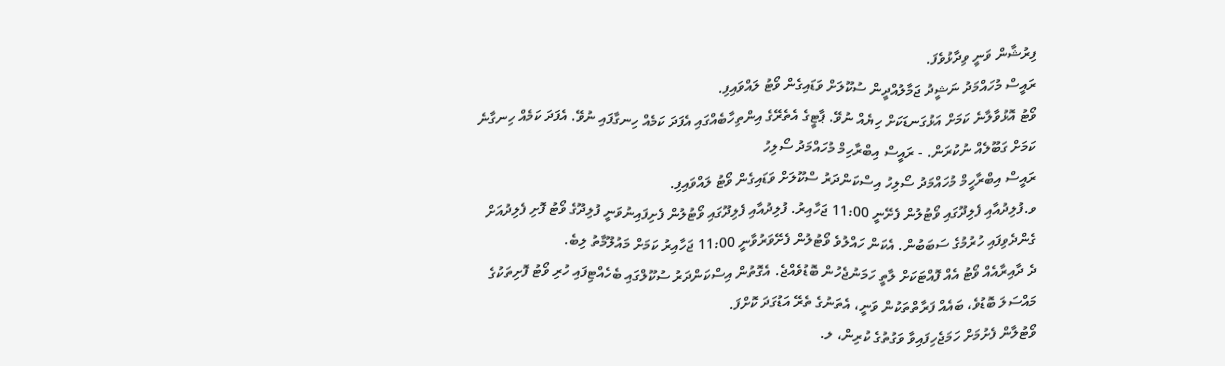ފިރުޝާން ވަނީ ވިދާޅުވެފަ.
ރައީސް މުހައްމަދު ނަޝީދު ޖަމާލުއްދީން ސުކޫލަށް ވަޑައިގެން ވޯޓު ލައްވައިފި.
ވޯޓު އޮޅުވާލާނެ ކަމަށް އަޅުގަނޑަކަށް ހިޔެއް ނުވޭ. ޕާޓީގެ އެތެރޭގެ އިންތިހާބެއްގައި އެފަދަ ކަމެއް ހިނގާފައި ނުވޭ. އެފަދަ ކަމެއް ހިނގާނެ ކަމަށް ގަބޫލެއް ނުކުރަން. - ރައީސް އިބްރާހިމް މުހައްމަދު ސޯލިހު
ރައީސް އިބްރާހީމް މުހައްމަދު ސޯލިހު އިސްކަންދަރު ސްކޫލަށް ވަޑައިގެން ވޯޓު ލައްވައިފި.
ވ.ފުލިދުއާއި ފެލިދޫގައި ވޯޓުލުން ފެށޭނީ 11:00 ޖަހާއިރު. ފުލިދުއާއި ފެލިދޫގައި ވޯޓުލުން ފެށިފައިނުވަނީ ފުލިދޫގެ ވޯޓު ފޮށި ފެލިދުއަށް ގެންދެވިފައި ހުރުމުގެ ސަބަބުން. އެކަން ހައްލުވެ ވޯޓުލުން ފެށޭވަރުވާނީ 11:00 ޖަހާއިރު ކަމަށް މައުލޫމާތު ލިބެ.
ދެ ދާއިރާއެއް ވޯޓު އެއް ފޮއްޓަކަށް ލާތީ ހަމަނުޖެހުން ބޮޑުވެއްޖެ. އެގޮތުން އިސްކަންދަރު ސުކޫލްގައި ބެހެއްޓިފައި ހުރި ވޯޓު ފޮށިތަކުގެ މައްސަލަ ބޮޑުވެ، ބައެއް ފަރާތްތަކުން ވަނީ، އެތަނުގެ ތެރޭ އަޑުގަދަ ކޮށްފަ.
ވޯޓުލާން ފެށުމަށް ހަމަޖެހިފައިވާ ވަގުތުގެ ކުރިން، ލ.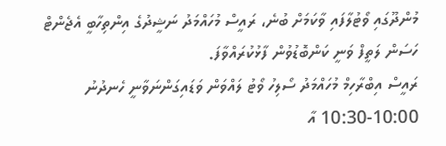މުންދޫގައި ވޯޓުލާފައި ވާކަމަށް ބުނެ، ރައީސް މުހައްމަދު ނަޝީދުގެ އިންތިހާބީ އެޖެންޓް ހަސަން ލަތީފް ވަނީ ކަންބޮޑުވުން ފާޅުކުރައްވާފަ.
ރައީސް އިބްރާހިމް މުހައްމަދު ސޯލިހު ވޯޓު ލައްވަން ވަޑައިގަންނަވާނީ ހެނދުނު 10:00-10:30 އާ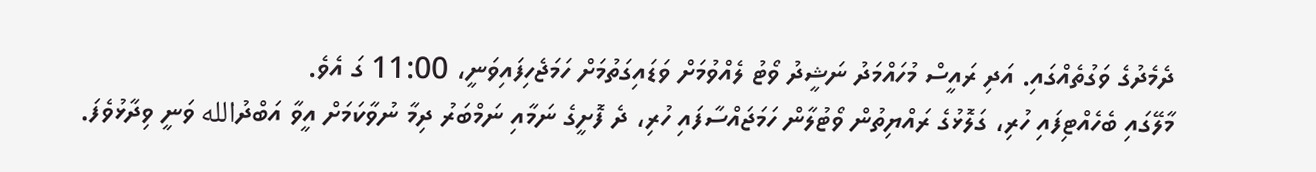ދެމެދުގެ ވަގުތެއްގައި. އަދި ރައީސް މުހައްމަދު ނަޝީދު ވޯޓު ލެއްވުމަށް ވަޑައިގަތުމަށް ހަމަޖެހިފައިވަނީ، 11:00 ގަ އެވެ.
މާލޭގައި ބެހެއްޓިފައި ހުރި، ގަލޮޅުގެ ރައްޔިތުން ވޯޓުލާން ހަމަޖައްސާފައި ހުރި، ދެ ފޮށީގެ ނަމާއި ނަމްބަރު ދިމާ ނުވާކަމަށް އީވާ އަބްދުالله ވަނީ ވިދާޅުވެފަ.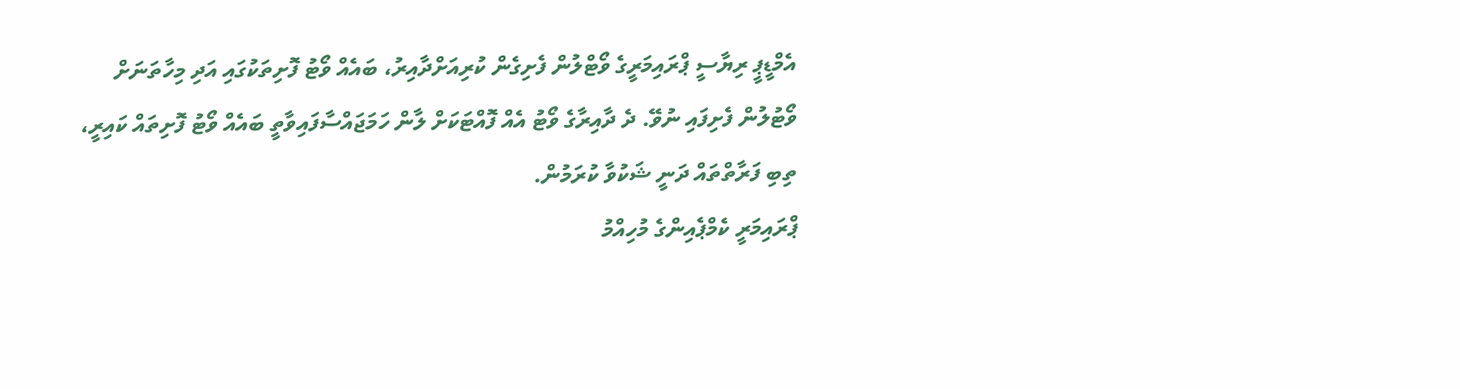އެމްޑީޕީ ރިޔާސީ ޕްރައިމަރީގެ ވޯޓްލުން ފެށިގެން ކުރިއަށްދާއިރު، ބައެއް ވޯޓު ފޮށިތަކުގައި އަދި މިހާތަނަށް ވޯޓުލުން ފެށިފައި ނުވޭ. ދެ ދާއިރާގެ ވޯޓު އެއް ފޮއްޓަކަށް ލާން ހަމަޖައްސާފައިވާތީ ބައެއް ވޯޓު ފޮށިތައް ކައިރީ، ތިބި ފަރާތްތައް ދަނީ ޝަކުވާ ކުރަމުން.
ޕްރައިމަރީ ކެމްޕެއިންގެ މުހިއްމު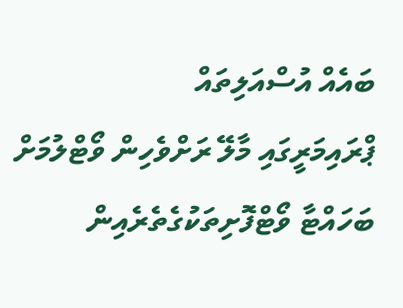ބައެއް އުސްއަލިތައް
ޕްރައިމަރީގައި މާލޭ ރަށްވެހިން ވޯޓްލުމަށް ބަހައްޓާ ވޯޓްފޮށިތަކުގެތެރެއިން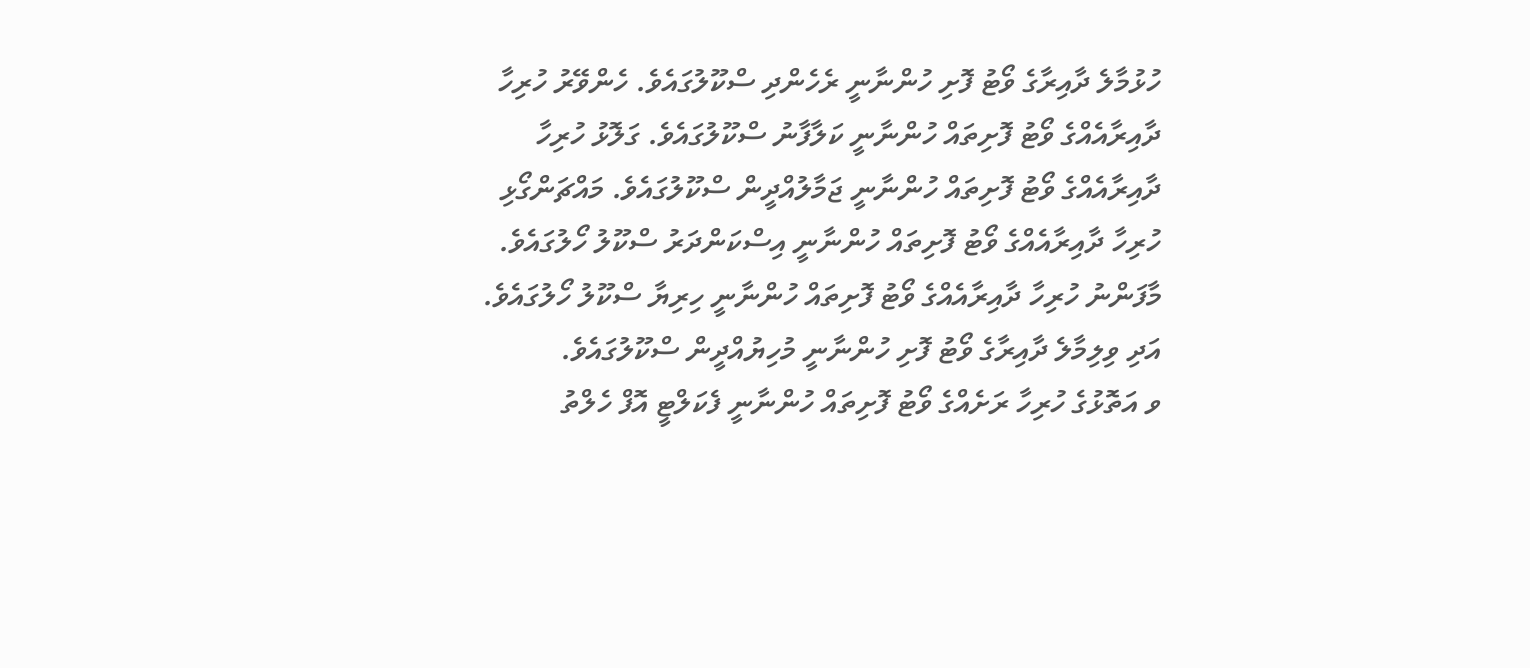ހުޅުމާލެ ދާއިރާގެ ވޯޓު ފޮށި ހުންނާނީ ރެހެންދި ސްކޫލުގައެވެ. ހެންވޭރު ހުރިހާ ދާއިރާއެއްގެ ވޯޓު ފޮށިތައް ހުންނާނީ ކަލާފާނު ސްކޫލުގައެވެ. ގަލޮޅު ހުރިހާ ދާއިރާއެއްގެ ވޯޓު ފޮށިތައް ހުންނާނީ ޖަމާލުއްދީން ސްކޫލުގައެވެ. މައްޗަންގޯޅި ހުރިހާ ދާއިރާއެއްގެ ވޯޓު ފޮށިތައް ހުންނާނީ އިސްކަންދަރު ސްކޫލު ހޯލުގައެވެ. މާފަންނު ހުރިހާ ދާއިރާއެއްގެ ވޯޓު ފޮށިތައް ހުންނާނީ ހިރިޔާ ސްކޫލު ހޯލުގައެވެ. އަދި ވިލިމާލެ ދާއިރާގެ ވޯޓު ފޮށި ހުންނާނީ މުހިޔުއްދީން ސްކޫލުގައެވެ.
ވ އަތޮޅުގެ ހުރިހާ ރަށެއްގެ ވޯޓު ފޮށިތައް ހުންނާނީ ފެކަލްޓީ އޮފް ހެލްތު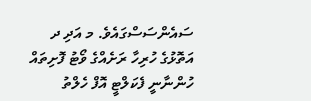ސައެންސަސްގައެވެ. މ އަދި ދ އަތޮޅުގެ ހުރިހާ ރަށެއްގެ ވޯޓު ފޮށިތައް ހުންނާނީ ފެކަލްޓީ އޮފް ހެލްތު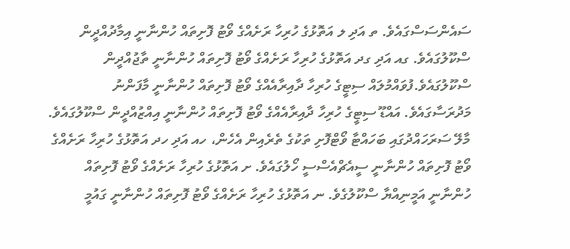ސައެންސަސްގައެވެ. ތ އަދި ލ އަތޮޅުގެ ހުރިހާ ރަށެއްގެ ވޯޓު ފޮށިތައް ހުންނާނީ އިމާދުއްދީން ސްކޫލުގައެވެ. ގއ އަދި ގދ އަތޮޅުގެ ހުރިހާ ރަށެއްގެ ވޯޓު ފޮށިތައް ހުންނާނީ ތާޖުއްދީން ސްކޫލުގައެވެ.ފުވައްމުލައް ސިޓީގެ ހުރިހާ ދާއިރާއެއްގެ ވޯޓު ފޮށިތައް ހުންނާނީ މާފަންނު މަދުރަސާގައެވެ. އައްޑޫ ސިޓީގެ ހުރިހާ ދާއިރާއެއްގެ ވޯޓު ފޮށިތައް ހުންނާނީ އިއްޒުއްދީން ސްކޫލުގައެވެ.
މާލޭ ސަރަހައްދުގައި ބަހައްޓާ ވޯޓްފޮށި ތަކުގެ ތެރެއިން އެހެން، ހއ އަދި ހދ އަތޮޅުގެ ހުރިހާ ރަށެއްގެ ވޯޓު ފޮށިތައް ހުންނާނީ ސީއެޗްއެސްސީ ހޯލުގައެވެ. ށ އަތޮޅުގެ ހުރިހާ ރަށެއްގެ ވޯޓު ފޮށިތައް ހުންނާނީ އަމީނިއްޔާ ސްކޫލުގެވެ. ނ އަތޮޅުގެ ހުރިހާ ރަށެއްގެ ވޯޓު ފޮށިތައް ހުންނާނީ ގައުމީ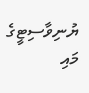ޔުނިވާސިޓީގެ މައި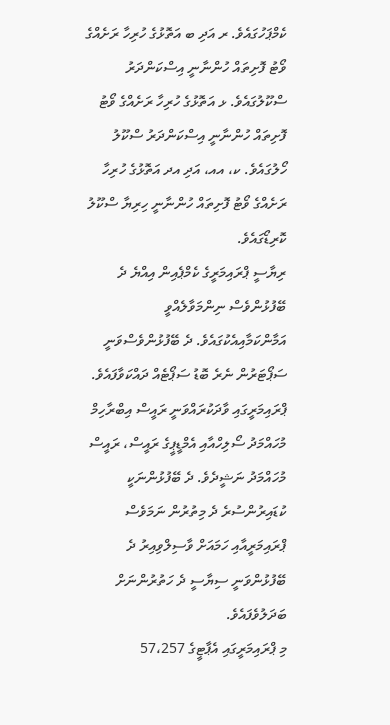ކެމްޕަހުގައެވެ. ރ އަދި ބ އަތޮޅުގެ ހުރިހާ ރަށެއްގެ ވޯޓު ފޮށިތައް ހުންނާނީ އިސްކަންދަރު ސްކޫލުގައެވެ. ޅ އަތޮޅުގެ ހުރިހާ ރަށެއްގެ ވޯޓު ފޮށިތައް ހުންނާނީ އިސްކަންދަރު ސްކޫލު ހޯލުގައެވެ. ކ، އއ، އަދި އދ އަތޮޅުގެ ހުރިހާ ރަށެއްގެ ވޯޓު ފޮށިތައް ހުންނާނީ ހިރިޔާ ސްކޫލު ކޮރިޑޯގައެވެ.
ރިޔާސީ ޕްރައިމަރީގެ ކެމްޕެއިން އިއްޔެ ދެ ބޭފުޅުންވެސް ނިންމަވާލެއްވީ އަމާންކަމާއިއެކުގައެވެ. ދެ ބޭފުޅުންވެސްވަނީ ސަޕޯޓަރުން ނެރެ ބޮޑު ސަޕޯޓެއް ދައްކަވާފައެވެ.
ޕްރައިމަރީގައި ވާދަކުރައްވަނީ ރައީސް އިބްރާހިމް މުހައްމަދު ސޯލިހްއާއި އެމްޑީޕީގެ ރައީސް، ރައީސް މުހައްމަދު ނަޝީދެވެ. ދެ ބޭފުޅުންނަކީ ކުޑައިރުންސުރެ ދެ މިތުރުން ނަމަވެސް ޕްރައިމަރީއާއި ހަމައަށް ވާސިލްވިއިރު ދެ ބޭފުޅުންވަނީ ސިޔާސީ ދެ ހަތުރުންނަށް ބަދަލުވެފައެވެ.
މި ޕްރައިމަރީގައި އެޕާޓީގެ 57،257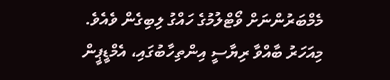މެމްބަރުންނަށް ވޯޓްލުމުގެ ހައްގު ލިބިގެން ވެއެވެ.
މިއަހަރު ބާއްވާ ރިޔާސީ އިންތިހާބުގައި، އެމްޑީޕީން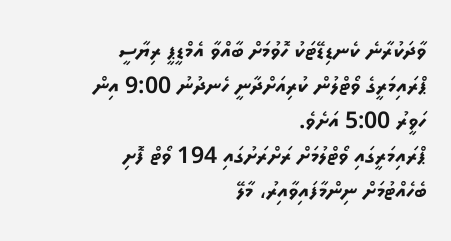ވާދަކުރާނެ ކެނޑިޑޭޓަކު ހޮވުމަށް ބާއްވާ އެމްޑީޕީ ރިޔާސީ ޕްރައިމަރީގެ ވޯޓްލުން ކުރިއަށްދާނީ ހެނދުނު 9:00 އިން ހަވީރު 5:00 އަށެވެ.
ޕްރައިމަރީގައި ވޯޓްލުމަށް ރަށްރަށުގައި 194 ވޯޓް ފޮށި ބެހެއްޓުމަށް ނިންމާފައިވާއިރު، މާލޭ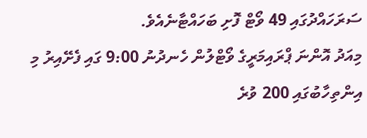ސަރަހައްދުގައި 49 ވޯޓް ފޮށި ބަހައްޓާނެއެވެ.
މިއަދު އޮންނަ ޕްރައިމަރީގެ ވޯޓްލުން ހެނދުނު 9:00 ގައި ފެށޭއިރު މި އިންތިހާބުގައި 200 ވުރެ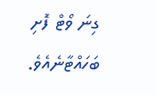ގިނަ ވޯޓް ފޮށި ބަހައްޓާނެއެވެ.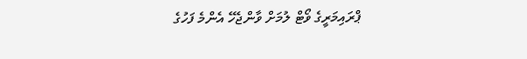ޕްރައިމަރީގެ ވޯޓް ލުމަށް ވާންޖެހޭ އެންމެ ފަހުގެ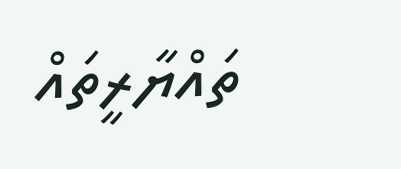ތައްޔާރީތައް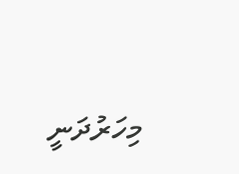މިހަރުދަނީ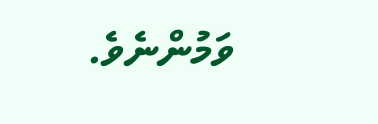ވަމުންނެވެ.